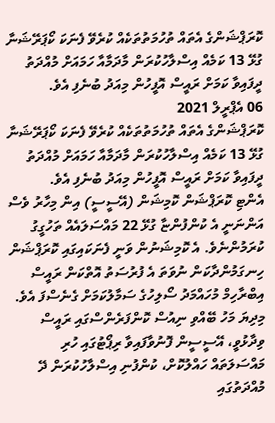ކޮރަޕްޝަންގެ އެތައް ތުހުމަތުތަކެއް ކުރެވޭ ފެނަކަ ކޯޕަރޭޝަނާ ގުޅޭ 13 ކަމެއް އިސްލާހުކުރަން މާދަމާއާ ހަމައަށް މުއްދަތު ދީފައިވާ ކަމަށް ރައީސް އޮފީހުން މިއަދު ބުނެފި އެވެ.
06 އެޕްރީލް 2021
ކޮރަޕްޝަންގެ އެތައް ތުހުމަތުތަކެއް ކުރެވޭ ފެނަކަ ކޯޕަރޭޝަނާ ގުޅޭ 13 ކަމެއް އިސްލާހުކުރަން މާދަމާއާ ހަމައަށް މުއްދަތު ދީފައިވާ ކަމަށް ރައީސް އޮފީހުން މިއަދު ބުނެފި އެވެ.
އެންޓި ކޮރަޕްޝަން ކޮމިޝަން (އޭސީސީ) އިން މިހާރު ވެސް އަންނަނީ އެ ކުންފުންޏާ ގުޅޭ 22 މައްސަލައެއް ތަހުގީގު ކުރަމުންނެވެ. އެ ކޮމިޝަނުން ވަނީ ފެނަކައިގައި ކޮރަޕްޝަން ހިނގަމުންދާކަން ނުވަތަ އެ ފުރުސަތު އޮތްކަން ރައީސް އިބްރާހިމް މުހައްމަދު ސޯލިހުގެ ސަމާލުކަމަށް ގެނެސްފަ އެވެ.
މިދިޔަ މަހު ބޭއްވި ނިއުސް ކޮންފަރެންސްގައި ރައީސް ވިދާޅުވީ، އޭސީސީން ފޮނުވާފައިވާ ރިޕޯޓުގައި ހުރި މައްސަލަތައް ހައްލުކޮށް، ކުންފުނި އިސްލާހުކުރަން ދޭ މުއްދަތުގައި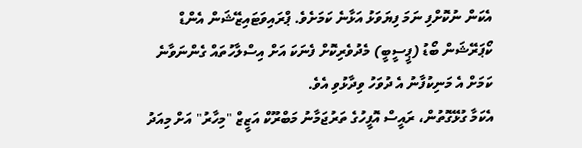އެކަން ނުކޮށްފި ނަމަ ފިޔަވަޅު އަޅާނެ ކަމަށެވެ. ޕްރައިވަޓައިޒޭޝަން އެންޑް ކޯޕަރޭޝަން ބޯޑު (ޕީސީބީ) މެދުވެރިކޮށް ފެނަކަ އަށް އިސްލާހުތައް ގެންނަވާނެ ކަމަށް އެ މަނިކުފާނު އެ ދުވަހު ވިދާޅުވި އެވެ.
އެކަމާ ގުޅޭގޮތުން، ރައީސް އޮފީހުގެ ތަރުޖަމާނު މަބްރޫކް އަޒީޒް "މިހާރު" އަށް މިއަދު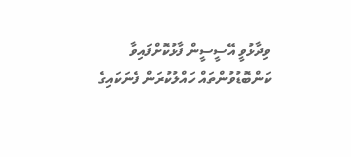ވިދާޅުވީ އޭސީސީން ފާޅުކޮށްފައިވާ ކަންބޮޑުވުންތައް ހައްލުކުރަން ފެނަކައިގެ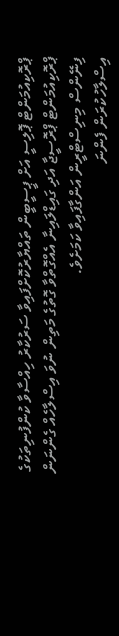ޕްރޮކިއުމަންޓް ޕޮލިސީ އަށް ޕީސީބީން ތައްޔާރުކޮށްފައިވާ ސަރުކާރު ހިއްސާވާ ކުންފުނިތަކުގެ ޕްރޮކިއުމަންޓް ޕްރޮސީޖާ އަދި ގައިޑްލައިނާ އެއްގޮތްވާ ގޮތުގެ މަތިން ނުވަ އިސްލާހެއް ގެންނަން ފިނޭންސް މިނިސްޓްރީން އަންގާފައިވާ ކަމަށެވެ.
އިސްލާހުކުރަން ފެންނަ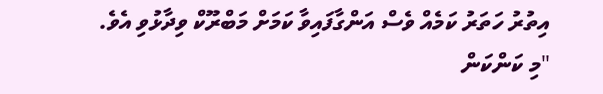އިތުރު ހަތަރު ކަމެއް ވެސް އަންގާފައިވާ ކަމަށް މަބްރޫކް ވިދާޅުވި އެވެ.
"މި ކަންކަން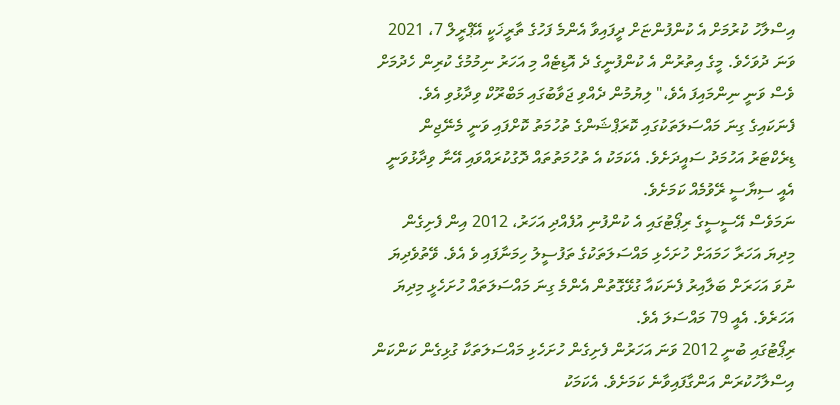އިސްލާހު ކުރުމަށް އެ ކުންފުންޏަށް ދީފައިވާ އެންމެ ފަހުގެ ތާރީޚަކީ އޭޕްރީލް 7، 2021 ވަނަ ދުވަހެވެ. މީގެ އިތުރުން އެ ކުންފުނީގެ ދެ އޮޑިޓެއް މި އަހަރު ނިމުމުގެ ކުރިން ހެދުމަށް ވެސް ވަނީ ނިންމައިފަ އެވެ،" ލިޔުމުން ދެއްވި ޖަވާބުގައި މަބްރޫކް ވިދާޅުވި އެވެ.
ފެނަކައިގެ ގިނަ މައްސަލަތަކުގައި ކޮރަޕްޝަންގެ ތުހުމަތު ކޮށްފައި ވަނީ މެނޭޖިން ޑިރެކްޓަރު އަހުމަދު ސައީދަށެވެ. އެކަމަކު އެ ތުހުމަތުތައް ދޮގުކުރައްވައި އޭނާ ވިދާޅުވަނީ އެއީ ސިޔާސީ ރޭވުމެއް ކަމަށެވެ.
ނަމަވެސް އޭސީސީގެ ރިޕޯޓުގައި އެ ކުންފުނި އުފެއްދި އަހަރު، 2012 އިން ފެށިގެން މިދިޔަ އަހަރާ ހަމައަށް ހުށަހެޅި މައްސަލަތަކުގެ ތަފުސީލު ހިމަނާފައި ވެ އެވެ. ވޭތުވެދިޔަ ނުވަ އަހަރަށް ބަލާއިރު ފެނަކައާ ގުޅޭގޮތުން އެންމެ ގިނަ މައްސަލަތައް ހުށަހެޅީ މިދިޔަ އަހަރެވެ. އެއީ 79 މައްސަލަ އެވެ.
ރިޕޯޓުގައި ބުނީ 2012 ވަނަ އަހަރުން ފެށިގެން ހުށަހެޅި މައްސަލަތަކާ ގުޅިގެން ކަންކަން އިސްލާހުކުރަން އަންގާފައިވާނެ ކަމަށެވެ. އެކަމަކު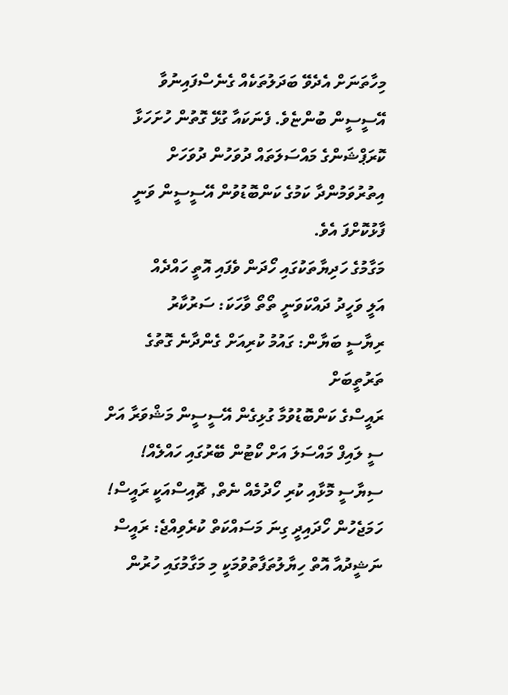މިހާތަނަށް އެދެވޭ ބަދަލުތަކެއް ގެނެސްފައިނުވާ އޭސީސީން ބުންޏެވެ. ފެނަކައާ ގުޅޭ ގޮތުން ހުށަހަޅާ ކޮރަޕްޝަންގެ މައްސަލަތައް ދުވަހުން ދުވަހަށް އިތުރުވަމުންދާ ކަމުގެ ކަންބޮޑުވުން އޭސީސީން ވަނީ ފާޅުކޮށްފަ އެވެ.
މަގާމުގެ ހަދިޔާތަކުގައި ހޯދަން ވެފައި އޮތީ ހައްދެއް
އަލީ ވަހީދު ދައްކަވަނީ ތޯތޯ ވާހަކަ: ސަރުކާރު
ރިޔާސީ ބަޔާން: ގައުމު ކުރިއަށް ގެންދާނެ ގޮތުގެ ތަރުތީބަށް
ރައީސްގެ ކަންބޮޑުވުމާ ގުޅިގެން އޭސީސީން މަޝްވަރާ އަށް
ސީ ލައިފް މައްސަލަ އަށް ކޯޓުން ބޭރުގައި ހައްލެއް!
ސިޔާސީ މޮޅާއި ކުރި ހޯދުމެއް ނެތް, ޗޮއިސްއަކީ ރައީސް!
ހަމަޖެހުން ހޯދައިދީ ގިނަ މަސައްކަތް ކުރެވިއްޖެ: ރައީސް
ނަޝީދުއާ އޮތް ހިޔާލުތަފާތުވުމަކީ މި މަގާމުގައި ހުރުން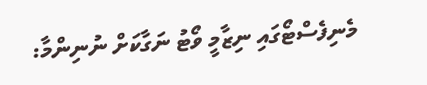މެނިފެސްޓޯގައި ނިޒާމީ ވޯޓު ނަގާކަށް ނުނިންމާ: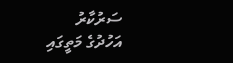ސަރުކާރު
އަހުދުގެ މަތީގައި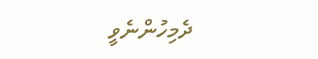ދެމިހުންނެވީ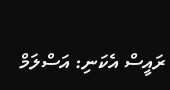ރައީސް އެކަނި: އަސްލަމް